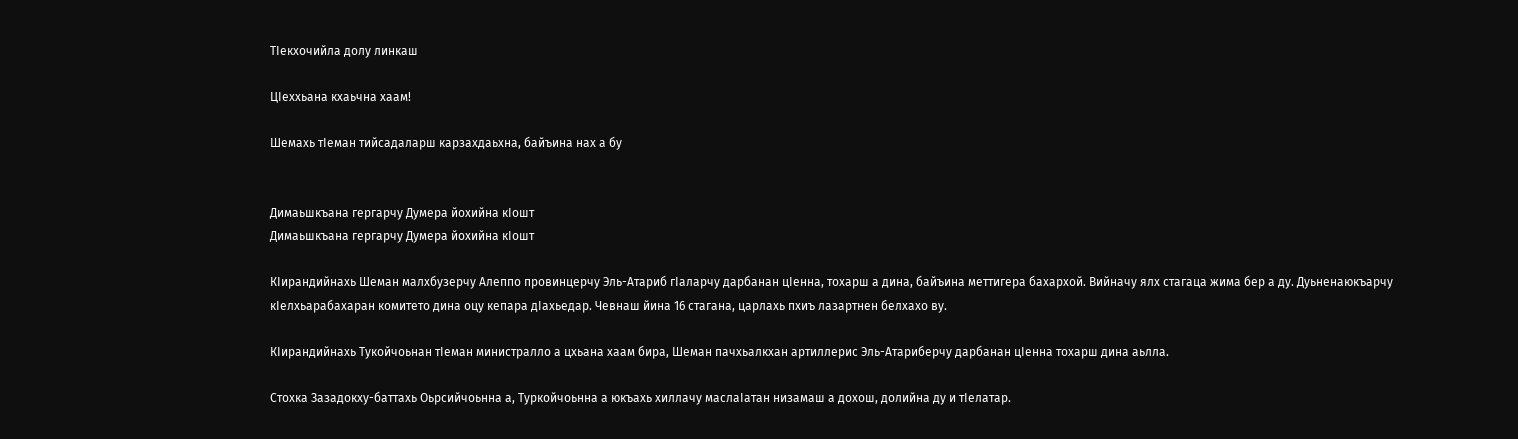ТIекхочийла долу линкаш

ЦIеххьана кхаьчна хаам!

Шемахь тIеман тийсадаларш карзахдаьхна, байъина нах а бу


Димаьшкъана гергарчу Думера йохийна кIошт
Димаьшкъана гергарчу Думера йохийна кIошт

КIирандийнахь Шеман малхбузерчу Алеппо провинцерчу Эль-Атариб гIаларчу дарбанан цIенна, тохарш а дина, байъина меттигера бахархой. Вийначу ялх стагаца жима бер а ду. Дуьненаюкъарчу кӀелхьарабахаран комитето дина оцу кепара дIахьедар. Чевнаш йина 16 стагана, царлахь пхиъ лазартнен белхахо ву.

КIирандийнахь Тукойчоьнан тIеман министралло а цхьана хаам бира, Шеман пачхьалкхан артиллерис Эль-Атариберчу дарбанан цIенна тохарш дина аьлла.

Стохка Зазадокху-баттахь Оьрсийчоьнна а, Туркойчоьнна а юкъахь хиллачу маслаIатан низамаш а дохош, долийна ду и тIелатар.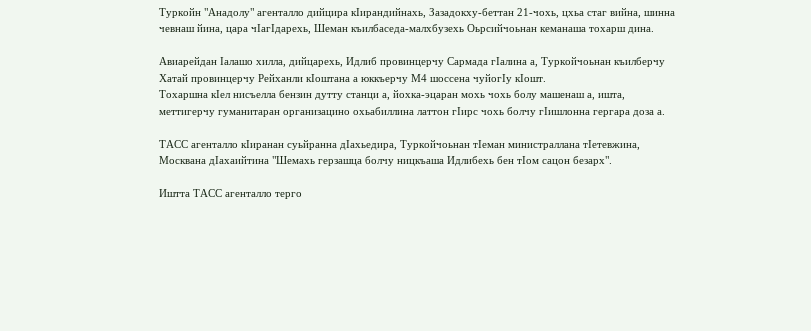Туркойн "Анадолу" агенталло дийцира кIирандийнахь, Зазадокху-беттан 21-чохь, цхьа стаг вийна, шинна чевнаш йина, цара чIагIдарехь, Шеман къилбаседа-малхбузехь Оьрсийчоьнан кеманаша тохарш дина.

Авиарейдан Iалашо хилла, дийцарехь, Идлиб провинцерчу Сармада гIалина а, Туркойчоьнан къилберчу Хатай провинцерчу Рейханли кIоштана а юккъерчу М4 шоссена чуйогIу кIошт.
Тохаршна кIел нисъелла бензин дутту станци а, йохка-эцаран мохь чохь болу машенаш а, ишта, меттигерчу гуманитаран организацино охьабиллина латтон гIирс чохь болчу гIишлонна гергара доза а.

ТАСС агенталло кIиранан суьйранна дIахьедира, Туркойчоьнан тIеман министраллана тIетевжина, Москвана дIахаийтина "Шемахь герзашца болчу ницкъаша Идлибехь бен тIом сацон безарх".

Иштта ТАСС агенталло терго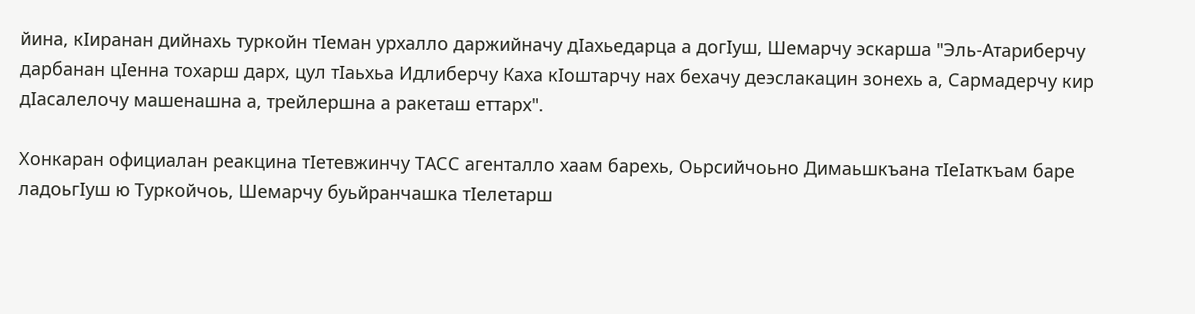йина, кIиранан дийнахь туркойн тIеман урхалло даржийначу дIахьедарца а догIуш, Шемарчу эскарша "Эль-Атариберчу дарбанан цIенна тохарш дарх, цул тIаьхьа Идлиберчу Каха кIоштарчу нах бехачу деэслакацин зонехь а, Сармадерчу кир дIасалелочу машенашна а, трейлершна а ракеташ еттарх".

Хонкаран официалан реакцина тIетевжинчу ТАСС агенталло хаам барехь, Оьрсийчоьно Димаьшкъана тIеIаткъам баре ладоьгIуш ю Туркойчоь, Шемарчу буьйранчашка тIелетарш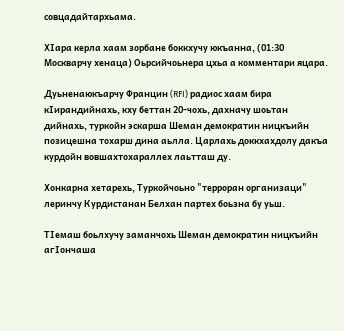совцадайтархьама.

ХIара керла хаам зорбане боккхучу юкъанна, (01:30 Москварчу хенаца) Оьрсийчоьнера цхьа а комментари яцара.

Дуьненаюкъарчу Францин (RFI) радиос хаам бира кIирандийнахь, кху беттан 20-чохь, дахначу шоьтан дийнахь, туркойн эскарша Шеман демократин ницкъийн позицешна тохарш дина аьлла. Царлахь доккхахдолу дакъа курдойн вовшахтохараллех лаьтташ ду.

Хонкарна хетарехь, Туркойчоьно "терроран организаци" леринчу Курдистанан Белхан партех боьзна бу уьш.

ТIемаш боьлхучу заманчохь Шеман демократин ницкъийн агIончаша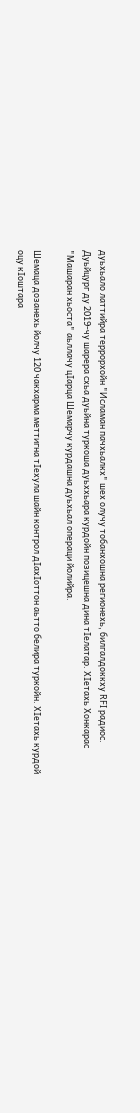дуьхьало латтийра террорхойн "Исламан пачхьалкх" шех олучу тобанхошна регионехь, билгалдоккху RFI радиос.
Дуьйцург ду 2019-чу шарера схьа дуьйна туркоша дуьххьара курдойн позицешна дина тIелатар. ХIетахь Хонкарас "Машаран хьоста" аьллачу цIарца Шемарчу курдашна дуьхьал операци йолийра.

Шемаца дозанехь йолчу 120 чакхарма меттигна тIехула шайн контрол дIахIоттон аьтто белира туркойн. ХIетахь курдой оцу кIоштара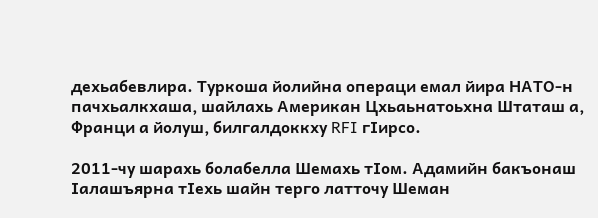дехьабевлира. Туркоша йолийна операци емал йира НАТО-н пачхьалкхаша, шайлахь Американ Цхьаьнатоьхна Штаташ а, Франци а йолуш, билгалдоккху RFI гIирсо.

2011-чу шарахь болабелла Шемахь тIом. Адамийн бакъонаш Iалашъярна тIехь шайн терго латточу Шеман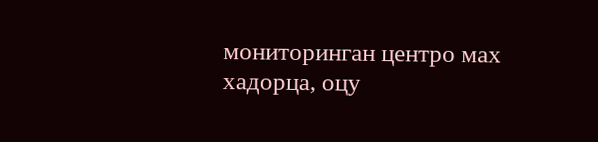мониторинган центро мах хадорца, оцу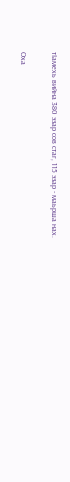тIамехь вийна 380 эзар сов стаг, 115 эзар - маьрша нах.

Оха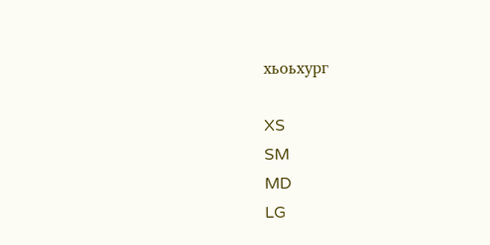хьоьхург

XS
SM
MD
LG